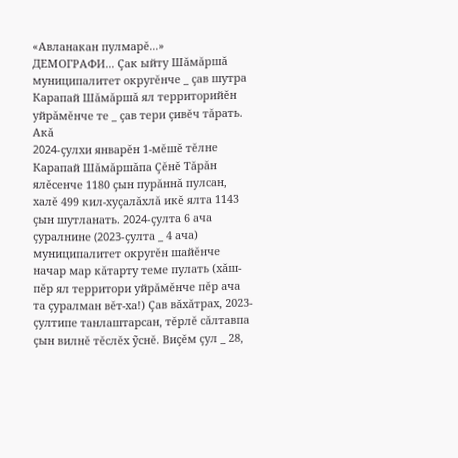«Авланакан пулмарĕ...»
ДЕМОГРАФИ... Çак ыйту Шăмăршă муниципалитет округĕнче _ çав шутра Карапай Шăмăршă ял территорийĕн уйрăмĕнче те _ çав тери çивĕч тăрать. Акă
2024-çулхи январĕн 1-мĕшĕ тĕлне Карапай Шăмăршăпа Çĕнĕ Тăрăн ялĕсенче 1180 çын пурăннă пулсан, халĕ 499 кил-хуçалăхлă икĕ ялта 1143 çын шутланать. 2024-çулта 6 ача çуралнине (2023-çулта _ 4 ача) муниципалитет округĕн шайĕнче начар мар кăтарту теме пулать (хăш-пĕр ял территори уйрăмĕнче пĕр ача та çуралман вĕт-ха!) Çав вăхăтрах, 2023-çултипе танлаштарсан, тĕрлĕ сăлтавпа çын вилнĕ тĕслĕх ỹснĕ. Виçĕм çул _ 28,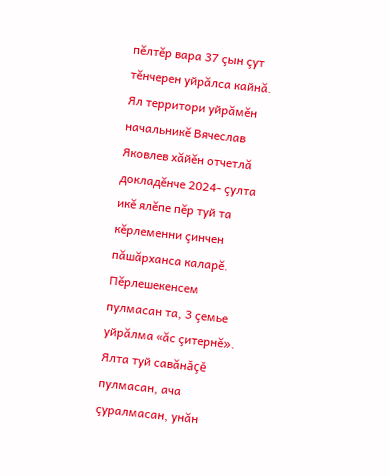пĕлтĕр вара 37 çын çут тĕнчерен уйрăлса кайнă.
Ял территори уйрăмĕн начальникĕ Вячеслав Яковлев хăйĕн отчетлă докладĕнче 2024- çулта икĕ ялĕпе пĕр туй та кĕрлеменни çинчен пăшăрханса каларĕ. Пĕрлешекенсем пулмасан та, 3 çемье уйрăлма «ăс çитернĕ». Ялта туй савăнăçĕ пулмасан, ача çуралмасан, унăн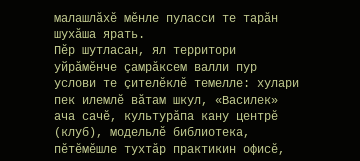малашлăхĕ мĕнле пуласси те тарăн шухăша ярать.
Пĕр шутласан, ял территори уйрăмĕнче çамрăксем валли пур услови те çителĕклĕ темелле: хулари пек илемлĕ вăтам шкул, «Василек» ача сачĕ, культурăпа кану центрĕ (клуб), модельлĕ библиотека, пĕтĕмĕшле тухтăр практикин офисĕ,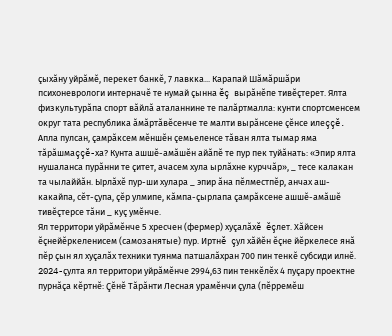çыхăну уйрăмĕ, перекет банкĕ, 7 лавкка... Карапай Шăмăршăри психоневрологи интерначĕ те нумай çынна ĕç вырăнĕпе тивĕçтерет. Ялта физкультурăпа спорт вăйлă аталаннине те палăртмалла: кунти спортсменсем округ тата республика ăмăртăвĕсенче те малти вырăнсене çĕнсе илеççĕ.
Апла пулсан, çамрăксем мĕншĕн çемьеленсе тăван ялта тымар яма тăрăшмаççĕ-ха? Кунта ашшĕ-амăшĕн айăпĕ те пур пек туйăнать: «Эпир ялта нушаланса пурăнни те çитет, ачасем хула ырлăхне курччăр», _ тесе калакан та чылаййăн. Ырлăхĕ пур-ши хулара _ эпир ăна пĕлместпĕр, анчах аш-какайпа, сĕт-çупа, çĕр улмипе, кăмпа-çырлапа çамрăксене ашшĕ-амăшĕ тивĕçтерсе тăни _ куç умĕнче.
Ял территори уйрăмĕнче 5 хресчен (фермер) хуçалăхĕ ĕçлет. Хăйсен ĕçнейĕркеленисем (самозанятые) пур. Иртнĕ çул хăйĕн ĕçне йĕркелесе янă пĕр çын ял хуçалăх техники туянма патшалăхран 700 пин тенкĕ субсиди илнĕ. 2024-çулта ял территори уйрăмĕнче 2994,63 пин тенкĕлĕх 4 пуçару проектне пурнăçа кĕртнĕ: Çĕнĕ Тăрăнти Лесная урамĕнчи çула (пĕрремĕш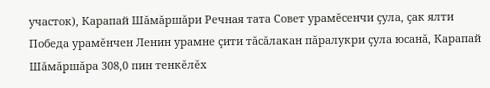участок), Карапай Шăмăршăри Речная тата Совет урамĕсенчи çула, çак ялти Победа урамĕнчен Ленин урамне çити тăсăлакан пăралукри çула юсанă, Карапай Шăмăршăра 308,0 пин тенкĕлĕх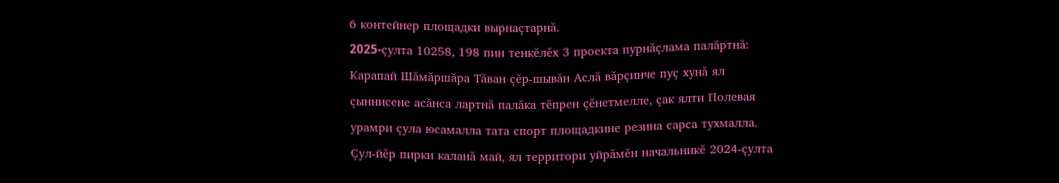6 контейнер площадки вырнаçтарнă.
2025-çулта 10258, 198 пин тенкĕлĕх 3 проекта пурнăçлама палăртнă: Карапай Шăмăршăра Тăван çĕр-шывăн Аслă вăрçинче пуç хунă ял çыннисене асăнса лартнă палăка тĕпрен çĕнетмелле, çак ялти Полевая урамри çула юсамалла тата спорт площадкине резина сарса тухмалла.
Çул-йĕр пирки каланă май, ял территори уйрăмĕн начальникĕ 2024-çулта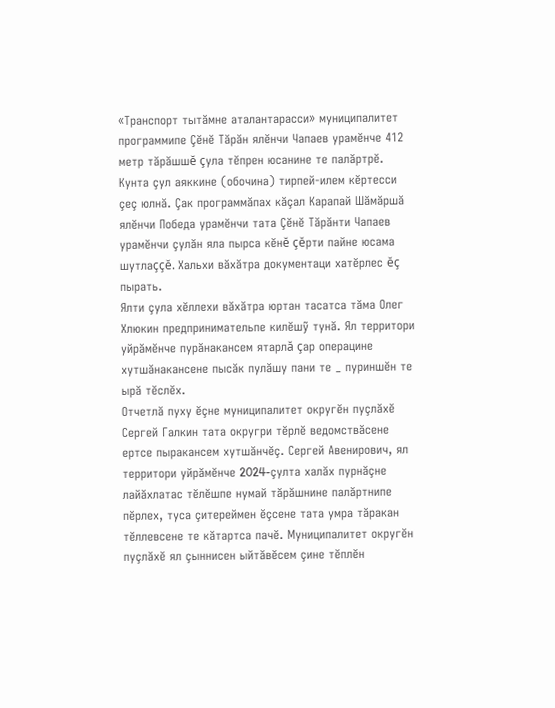«Транспорт тытăмне аталантарасси» муниципалитет программипе Çĕнĕ Тăрăн ялĕнчи Чапаев урамĕнче 412 метр тăрăшшĕ çула тĕпрен юсанине те палăртрĕ. Кунта çул аяккине (обочина) тирпей-илем кĕртесси çеç юлнă. Çак программăпах кăçал Карапай Шăмăршă ялĕнчи Победа урамĕнчи тата Çĕнĕ Тăрăнти Чапаев урамĕнчи çулăн яла пырса кĕнĕ çĕрти пайне юсама шутлаççĕ. Хальхи вăхăтра документаци хатĕрлес ĕç пырать.
Ялти çула хĕллехи вăхăтра юртан тасатса тăма Олег Хлюкин предпринимательпе килĕшỹ тунă. Ял территори уйрăмĕнче пурăнакансем ятарлă çар операцине хутшăнакансене пысăк пулăшу пани те _ пуриншĕн те ырă тĕслĕх.
Отчетлă пуху ĕçне муниципалитет округĕн пуçлăхĕ Сергей Галкин тата округри тĕрлĕ ведомствăсене ертсе пыракансем хутшăнчĕç. Сергей Авенирович, ял территори уйрăмĕнче 2024-çулта халăх пурнăçне лайăхлатас тĕлĕшпе нумай тăрăшнине палăртнипе пĕрлех, туса çитереймен ĕçсене тата умра тăракан тĕллевсене те кăтартса пачĕ. Муниципалитет округĕн пуçлăхĕ ял çыннисен ыйтăвĕсем çине тĕплĕн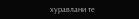хуравлани те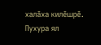халăха килĕшрĕ.
Пухура ял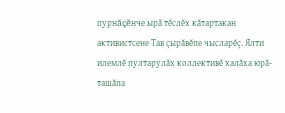пурнăçĕнче ырă тĕслĕх кăтартакан активистсене Тав çырăвĕпе чысларĕç. Ялти илемлĕ пултарулăх коллективĕ халăха юрă-ташăпа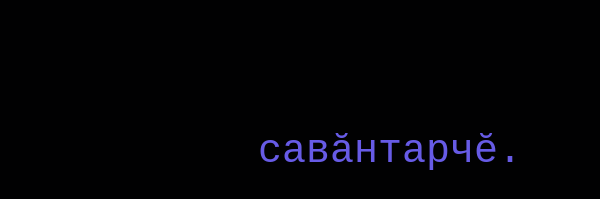савăнтарчĕ.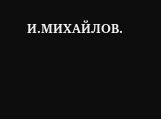И.МИХАЙЛОВ.